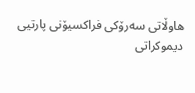هاوڵاتى ‌سه‌رۆکى فراکسیۆنى پارتیى دیموکراتى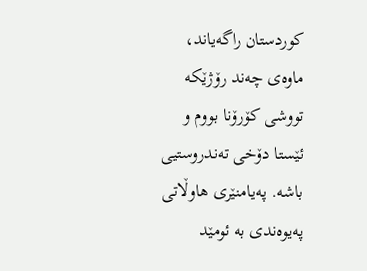کوردستان راگه‌یاند، ماوه‌ى چه‌ند رۆژێکه‌ تووشى کۆرۆنا بووم و ئێستا دۆخى ته‌ندروستیى باشه‌. په‌یامنێرى هاوڵاتى په‌یوه‌ندى به‌ ئومێد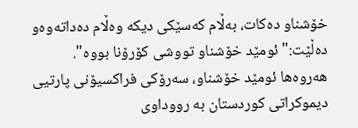خۆشناو ده‌کات، به‌ڵام که‌سێکى دیکه‌ وه‌ڵام ده‌داته‌وه‌و ده‌ڵێت:" ئومێد خۆشناو تووشى کۆرۆنا بووه‌". هه‌روه‌ها ئومێد خۆشناو، سه‌رۆکى فراکسیۆنى پارتیى دیموکراتى کوردستان به‌ رووداوى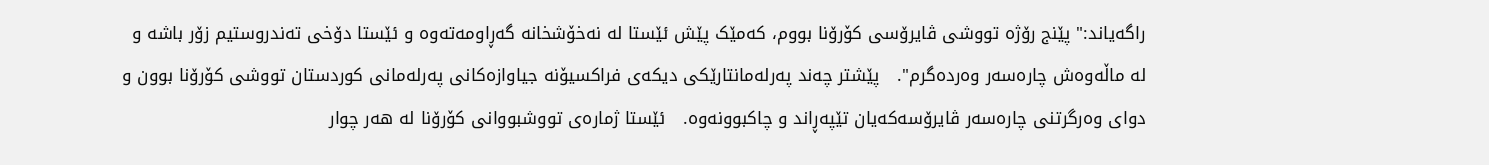راگه‌یاند:" پێنج رۆژه‌ تووشى ڤایرۆسى کۆرۆنا بووم، که‌مێک پێش ئێستا له‌ نه‌خۆشخانه‌ گه‌ڕاومه‌ته‌وه‌ و ئێستا دۆخى ته‌ندروستیم زۆر باشه‌ و له‌ ماڵه‌وه‌ش چاره‌سه‌ر وه‌رده‌گرم".   پێشتر چه‌ند په‌رله‌مانتارێکى دیکه‌ى فراکسیۆنه‌ جیاوازه‌کانى په‌رله‌مانى کوردستان تووشى کۆرۆنا بوون و دواى وه‌رگرتنى چاره‌سه‌ر ڤایرۆسه‌که‌یان تێپه‌ڕاند و چاکبوونه‌وه‌.   ئێستا ژماره‌ى تووشبووانى کۆرۆنا له‌ هه‌ر چوار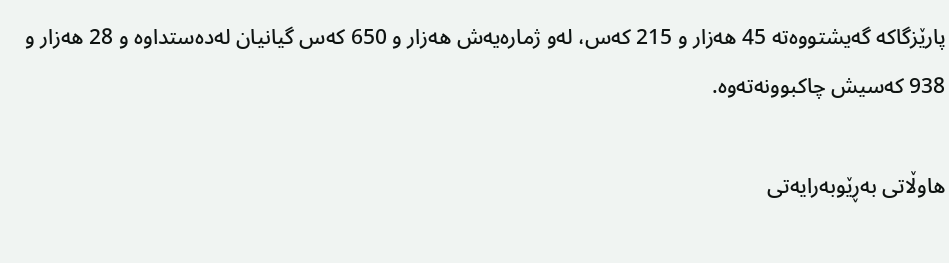پارێزگاکه‌ گه‌یشتووه‌ته‌ 45 هه‌زار و 215 که‌س، له‌و ژماره‌یه‌ش هه‌زار و 650 که‌س گیانیان له‌ده‌ستداوه‌ و 28 هه‌زار و 938 که‌سیش چاکبوونه‌ته‌وه‌.

هاوڵاتى به‌ڕێوبه‌رایه‌تى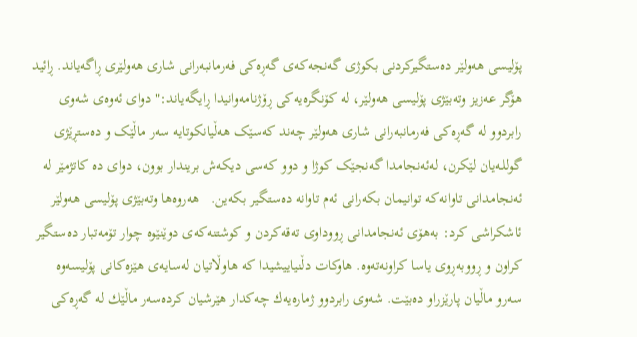پۆلیسى هه‌ولێر ده‌ستگیرکردنى بکوژى گه‌نجه‌که‌ى گه‌ڕه‌کى فه‌رمانبه‌رانى شارى هه‌ولێرى ڕاگه‌یاند. ڕائید هۆگر عه‌زیز وته‌بێژى پۆلیسى هه‌ولێر، له‌ کۆنگره‌یه‌کى ڕۆژنامه‌وانیدا ڕایگه‌یاند:" دواى ئه‌وه‌ى شه‌وى رابردوو له‌ گه‌ڕه‌کى فه‌رمانبه‌رانى شارى هه‌ولێر چه‌ند که‌سێک هه‌ڵیانکوتایه‌ سه‌ر ماڵێک و ده‌ستڕێژى گوللـه‌یان لێکرن، له‌ئه‌نجامدا گه‌نجێک کوژا و دوو که‌سى دیکه‌ش بریندار بوون، دواى ده‌ کاتژمێر له‌ ئه‌نجامدانى تاوانه‌که‌ توانیمان بکه‌رانى ئه‌م تاوانه‌ ده‌ستگیر بکه‌ین.   هه‌روه‌ها وته‌بێژى پۆلیسى هه‌ولێر ئاشکراشى کرد: به‌هۆى ئه‌نجامدانى ڕووداوى ته‌قه‌کردن و کوشتنه‌که‌ى دوێنێوه‌ چوار تۆمه‌تبار ده‌ستگیر کراون و ڕووبه‌ڕوى یاسا کراونه‌ته‌وه‌. هاوکات دڵنیاییشیدا که‌ هاوڵاتیان له‌سایه‌ى هێزه‌کانى پۆلیسه‌وه‌ سه‌رو ماڵیان پارێزراو ده‌بێت. شه‌وی‌ رابردوو ژماره‌یه‌ك چه‌كدار هێرشیان‌ كرده‌سه‌ر ماڵێك له‌ گه‌ڕه‌كی‌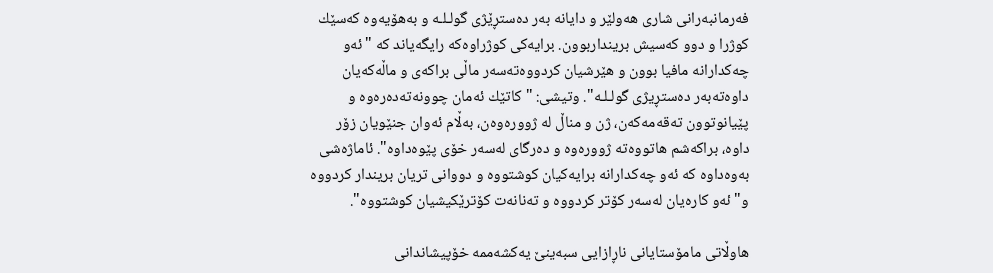فه‌رمانبه‌رانی‌ شاری‌ هه‌ولێر و دایانه‌ به‌ر ده‌ستڕێژی‌ گولـلـه‌ و به‌هۆیه‌وه‌ كه‌سێك كوژرا و دوو كه‌سیش برینداربوون. برایه‌كی‌ كوژراوه‌كه‌ رایگه‌یاند كه‌ "ئه‌و چه‌كدارانه‌ مافیا بوون و هێرشیان كردووه‌ته‌سه‌ر ماڵی‌ براكه‌ی و ماڵه‌كه‌یان داوه‌ته‌به‌ر ده‌ستڕیژی‌ گولـلـه‌". وتیشی‌: "كاتێك ئه‌مان چوونه‌ته‌ده‌ره‌وه‌ و پێیانوتوون ته‌قه‌مه‌كه‌ن، ژن و مناڵ‌ له‌ ژووره‌وه‌ن، به‌ڵام ئه‌وان جنێویان زۆر داوه‌، براكه‌شم هاتووه‌ته‌ ژووره‌وه‌ و ده‌رگای‌ له‌سه‌ر خۆی‌ پێوه‌داوه‌". ئاماژه‌شی‌ به‌وه‌داوه‌ كه‌ ئه‌و چه‌كدارانه‌ برایه‌كیان كوشتووه‌ و دووانی‌ تریان بریندار كردووه‌ و" ئه‌و كاره‌یان له‌سه‌ر كۆتر كردووه‌ و ته‌نانه‌ت كۆترێكیشیان كوشتووه‌".

هاوڵاتى مامۆستایانى ناڕازایى سبه‌ینێ یه‌کشه‌ممه‌ خۆپیشاندانى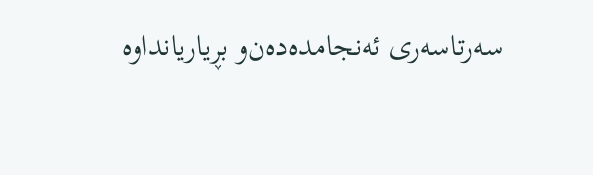سه‌رتاسه‌رى ئه‌نجامده‌ده‌ن‌و بڕیاریانداوه‌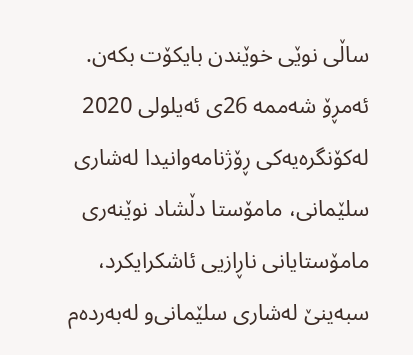ساڵى نوێى خوێندن بایکۆت بکه‌ن. ئه‌مڕۆ شه‌ممه‌ 26ى ئه‌یلولى 2020 له‌کۆنگره‌یه‌کى ڕۆژنامه‌وانیدا له‌شارى سلێمانى، مامۆستا دڵشاد نوێنه‌رى مامۆستایانى ناڕازیى ئاشکرایکرد، سبه‌ینێ له‌شارى سلێمانى‌و له‌به‌رده‌م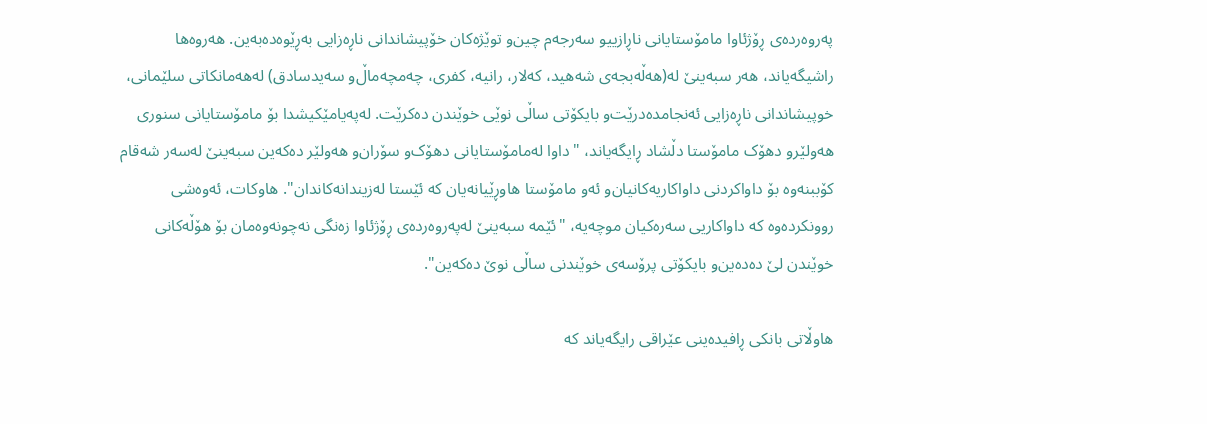په‌روه‌رده‌ى ڕۆژئاوا مامۆستایانى ناڕازییو سه‌رجه‌م چین‌و توێژه‌کان خۆپیشاندانى ناڕه‌زایى به‌ڕێوه‌ده‌به‌ین. هه‌روه‌ها راشیگه‌یاند، هه‌ر سبه‌ینێ له‌(هه‌ڵه‌بجه‌ى شه‌هید، که‌لار، رانیه‌، کفرى، چه‌مچه‌ماڵ‌و سه‌یدسادق) له‌هه‌مانکاتى سلێمانى، خوپیشاندانى ناڕه‌زایى ئه‌نجامده‌درێت‌و بایکۆتى ساڵى نوێى خوێندن ده‌کرێت. له‌په‌یامێکیشدا بۆ مامۆستایانى سنورى هه‌ولێرو دهۆک مامۆستا دڵشاد ڕایگه‌یاند، "داوا له‌مامۆستایانى دهۆک‌و سۆران‌و هه‌ولێر ده‌که‌ین سبه‌ینێ له‌سه‌ر شه‌قام کۆببنه‌وه‌ بۆ داواکردنى داواکاریه‌کانیان‌و ئه‌و مامۆستا هاوڕێیانه‌یان که‌ ئێستا له‌زیندانه‌کاندان". هاوکات، ئه‌وه‌شى روونکرده‌وه‌ که‌ داواکاریى سه‌ره‌کیان موچه‌یه‌، "ئێمه‌ سبه‌ینێ له‌په‌روه‌رده‌ى ڕۆژئاوا زه‌نگى نه‌چونه‌وه‌مان بۆ هۆڵه‌کانى خوێندن لێ ده‌ده‌ین‌و بایکۆتى پرۆسه‌ى خوێندنى ساڵى نوێ ده‌که‌ین".

هاوڵاتى ‌بانکى ڕافیده‌ینى عێراقى رایگه‌یاند که‌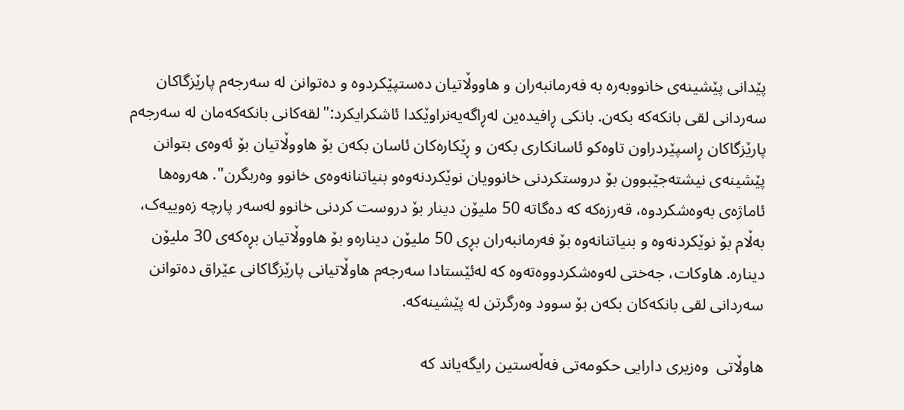پێدانى پێشینه‌ى خانووبه‌ره‌ به‌ فه‌رمانبه‌ران و هاووڵاتیان ده‌ستپێکردوه‌ و ده‌توانن له‌ سه‌رجه‌م پارێزگاکان سه‌ردانى لقى بانکه‌که‌ بکه‌ن. بانکى ڕافیده‌ین له‌ڕاگه‌یه‌نراوێکدا ئاشکرایکرد:"لقه‌کانى بانکه‌که‌مان له‌ سه‌رجه‌م پارێزگاکان ڕاسپێردراون تاوه‌کو ئاسانکارى بکه‌ن و ڕێکاره‌کان ئاسان بکه‌ن بۆ هاووڵاتیان بۆ ئه‌وه‌ى بتوانن پێشینه‌ى نیشته‌جێبوون بۆ دروستکردنى خانوویان نوێکردنه‌وه‌و بنیاتنانه‌وه‌ى خانوو وه‌ربگرن". هه‌روه‌ها ئاماژه‌ى به‌وه‌شکردوه‌، قه‌رزه‌که‌ که‌ ده‌گاته‌ 50 ملیۆن دینار بۆ دروست کردنى خانوو له‌سه‌ر پارچه‌ زه‌وییه‌ک، به‌ڵام بۆ نوێکردنه‌وه‌ و بنیاتنانه‌وه‌ بۆ فه‌رمانبه‌ران بڕى 50 ملیۆن دیناره‌و بۆ هاووڵاتیان بڕه‌که‌ى 30 ملیۆن دیناره‌. هاوکات، جه‌ختى له‌وه‌شکردووه‌ته‌وه‌ که‌ له‌ئێستادا سه‌رجه‌م هاوڵاتیانى پارێزگاکانى عێراق ده‌توانن سه‌ردانى لقى بانکه‌کان بکه‌ن بۆ سوود وه‌رگرتن له‌ پێشینه‌که‌.

هاوڵاتى ‌ وه‌زیرى دارایى حکومه‌تى فه‌ڵه‌ستین رایگه‌یاند که‌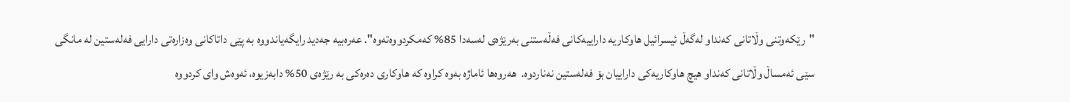"رێکه‌وتنى وڵاتانى که‌نداو له‌گه‌ڵ ئیسرائیل هاوکاریه‌ داراییه‌کانى فه‌ڵه‌ستنى به‌رێژه‌ى له‌سه‌دا 85% که‌مکردووه‌ته‌وه‌". عه‌ره‌بیه‌ جه‌دید رایگه‌یاندووه‌ به‌ پێى داتاکانى وه‌زاره‌تى دارایى فه‌له‌ستین له‌ مانگى سێى ئه‌مساڵ وڵاتانى که‌نداو هیچ هاوکاریه‌کى داراییان بۆ فه‌له‌ستین نه‌ناردوه‌.  هه‌روه‌ها ئاماژه‌ به‌وه‌ کراوه‌ که‌ هاوکارى ده‌ره‌کى به‌ رێژه‌ى 50% دابه‌زیوه‌، ئه‌وه‌ش واى کردووه‌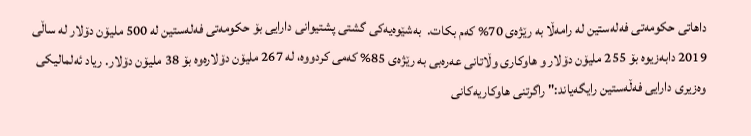داهاتى حکومه‌تى فه‌له‌ستین له‌ رامه‌ڵا به‌ رێژه‌ى 70% که‌م بکات.  به‌شێوه‌یه‌کى گشتى پشتیوانى دارایى بۆ حکومه‌تى فه‌له‌ستین له‌ 500 ملیۆن دۆلار له‌ ساڵى 2019 دابه‌زیوه‌ بۆ 255 ملیۆن دۆلار و هاوکارى وڵاتانى عه‌ره‌بی به‌ رێژه‌ى 85% که‌مى کردووه‌، له‌ 267 ملیۆن دۆلاره‌وه‌ بۆ 38 ملیۆن دۆلار. ریاد ئه‌لمالیکى وه‌زیرى دارایى فه‌ڵه‌ستین رایگه‌یاند:" راگرتنى هاوکاریه‌کانى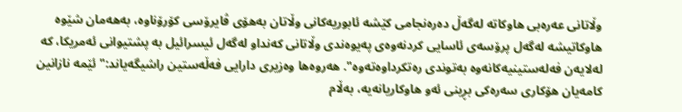وڵاتانى عه‌ره‌بى هاوکاته‌ له‌گه‌ڵ ده‌ره‌نجامى کێشه‌ ئابوریه‌کانى وڵاتان به‌هۆى ڤایرۆسى کۆرۆناوه‌، به‌هه‌مان شێوه‌ هاوکاتیشه‌ له‌گه‌ل پرۆسه‌ى ئاسایى کردنه‌وه‌ى په‌یوه‌ندى وڵاتانى که‌نداو له‌گه‌ل ئیسرائیل به‌ پشتیوانى ئه‌مریکا، که‌ له‌لایه‌ن فه‌له‌ستینیه‌کانه‌وه‌ به‌توندى ره‌تکرداوه‌ته‌وه‌". هه‌روه‌ها وه‌زیرى دارایى فه‌ڵه‌ستین راشیگه‌یاند:" ئێمه‌ نازانین کامه‌یان هۆکارى سه‌ره‌کى بڕینى ئه‌و هاوکاریانه‌یه‌، به‌ڵام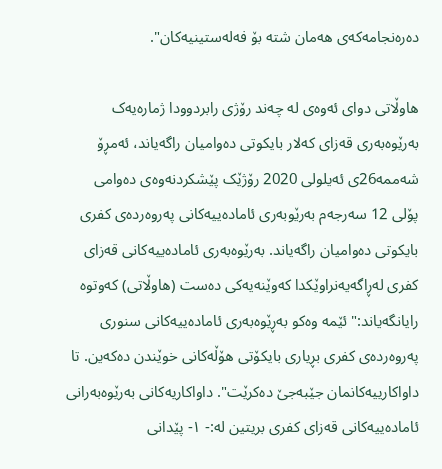ده‌ره‌نجامه‌که‌ى هه‌مان شته‌ بۆ فه‌له‌ستینیه‌کان".

هاوڵاتى دواى ئه‌وه‌ى له‌ چه‌ند رۆژى رابردوودا ژماره‌یه‌ک به‌رێوه‌به‌رى قه‌زاى که‌لار بایکوتى ده‌وامیان راگه‌یاند، ئه‌مڕۆ شه‌ممه‌26ى ئه‌یلولى 2020 رۆژێک پێشکردنه‌وه‌ى ده‌وامى پۆلى 12 سه‌رجه‌م به‌رێوبه‌رى ئاماده‌ییه‌کانى په‌روه‌رده‌ى کفرى بایکوتى ده‌وامیان راگه‌یاند. به‌رێوه‌به‌رى ئاماده‌ییه‌کانى قه‌زاى کفرى له‌ڕاگه‌یه‌نراوێکدا که‌وێنه‌یه‌کى ده‌ست (هاوڵاتى) که‌وتوه‌ رایانگه‌یاند:"ئێمه‌ وه‌کو به‌ڕێوه‌به‌رى ئاماده‌ییه‌کانى سنورى په‌روه‌رده‌ى کفرى بڕیارى بایکۆتى هۆڵه‌کانى خوێندن ده‌که‌ین. تا داواکارییه‌کانمان جێبه‌جێ ده‌کرێت". داواکاریه‌کانى به‌رێوه‌به‌رانى ئاماده‌ییه‌کانى قه‌زاى کفرى بریتین له‌:- ١- پێدانى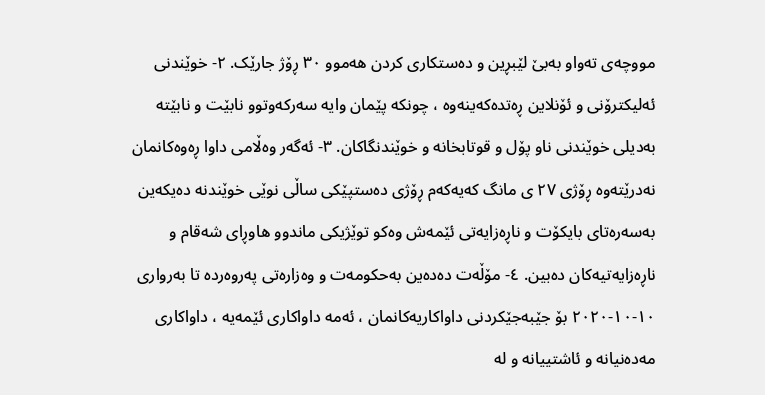مووچه‌ى ته‌واو به‌بێ لێبڕین و ده‌ستکارى کردن هه‌موو ٣٠ ڕۆژ جارێک. ٢- خوێندنى ئه‌لیکترۆنى و ئۆنلاین ڕه‌تده‌که‌ینه‌وه‌ ، چونکه‌ پێمان وایه‌ سه‌رکه‌وتوو نابێت و نابێته‌ به‌دیلى خوێندنى ناو پۆل و قوتابخانه‌ و خوێندنگاکان. ٣- ئه‌گه‌ر وه‌ڵامى داوا ڕه‌وه‌کانمان نه‌درێته‌وه‌ ڕۆژى ٢٧ ى مانگ که‌یه‌که‌م ڕۆژى ده‌ستپێکى ساڵى نوێى خوێندنه‌ ده‌یکه‌ین به‌سه‌ره‌تاى بایکۆت و ناڕه‌زایه‌تى ئێمه‌ش وه‌کو توێژیکى ماندوو هاوڕاى شه‌قام و ناڕه‌زایه‌تیه‌کان ده‌بین. ٤- مۆڵه‌ت ده‌ده‌ین به‌حکومه‌ت و وه‌زاره‌تى په‌روه‌رده‌ تا به‌روارى ١٠-١٠-٢٠٢٠ بۆ جێبه‌جێکردنى داواکاریه‌کانمان ، ئه‌مه‌ داواکارى ئێمه‌یه‌ ، داواکارى مه‌ده‌نیانه‌ و ئاشتییانه‌ و له‌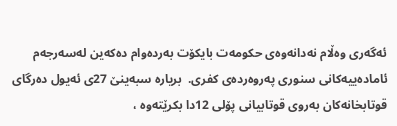ئه‌گه‌رى وه‌ڵام نه‌دانه‌وه‌ى حکومه‌ت بایکۆت به‌رده‌وام ده‌که‌ین له‌سه‌رجه‌م ئاماده‌ییه‌کانى سنورى په‌روه‌رده‌ى کفری.  بریاره‌ سبه‌ینێ 27ى ئه‌یول ده‌رگاى قوتابخانه‌کان به‌روى قوتابیانى پۆلى 12دا بکرێته‌وه‌ ،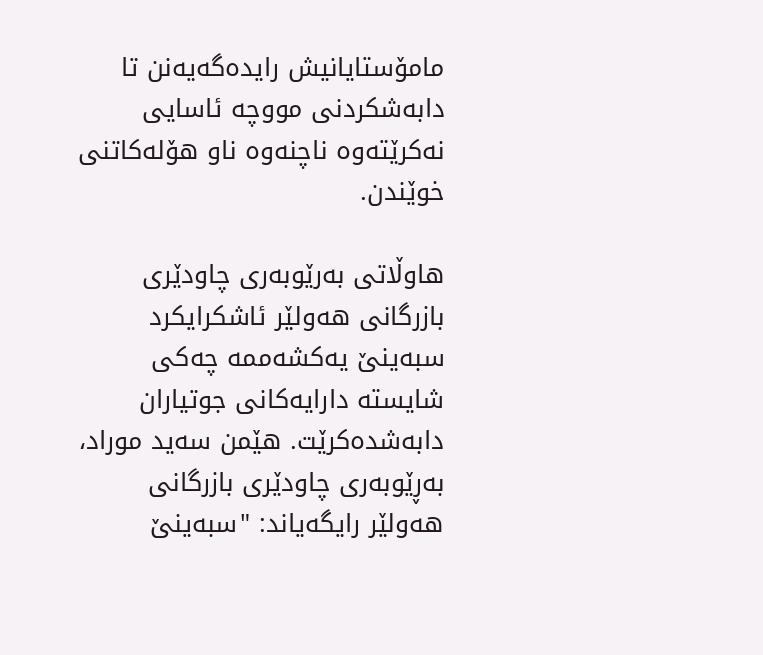مامۆستایانیش رایده‌گه‌یه‌نن تا دابه‌شکردنى مووچه‌ ئاسایى نه‌کرێته‌وه‌ ناچنه‌وه‌ ناو هۆله‌کاتنى خوێندن.

هاوڵاتى به‌رێوبه‌رى چاودێرى بازرگانى هه‌ولێر ئاشکرایکرد سبه‌ینێ یه‌کشه‌ممه‌ چه‌کى شایسته‌ دارایه‌کانى جوتیاران دابه‌شده‌کرێت. هێمن سه‌ید موراد، به‌ڕێوبه‌رى چاودێرى بازرگانى هه‌ولێر رایگه‌یاند‌: "سبه‌ینێ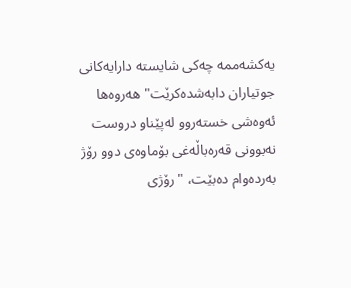یه‌کشه‌ممه‌ چه‌کى شایسته‌ دارایه‌کانى جوتیاران دابه‌شده‌کرێت" هه‌روه‌ها ئه‌وه‌شى خسته‌روو له‌پێناو دروست نه‌بوونى قه‌ره‌باڵه‌غى بۆماوه‌ى دوو رۆژ به‌رده‌وام ده‌بێت، "رۆژى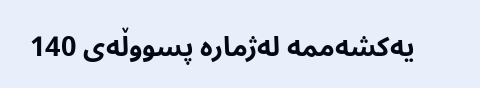یه‌کشه‌ممه‌ له‌ژماره‌ پسووڵه‌ى 140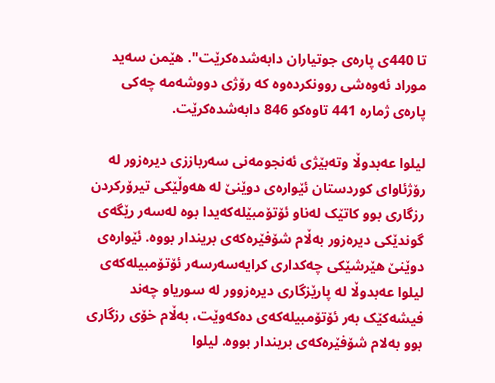تا 440ى پاره‌ى جوتیاران دابه‌شده‌کرێت". هێمن سه‌ید موراد ئه‌وه‌شى روونکرده‌وه‌ که‌ رۆژى دووشه‌مه‌ چه‌کى پاره‌ى ژماره‌ 441 تاوه‌کو 846 دابه‌شده‌کرێت.

لیلوا عەبدوڵا وتەبێژی ئەنجومەنی سەرباززی دیرەزور لە رۆژئاوای کوردستان ئێوارەی دوێنێ لە ھەوڵێکی تیرۆرکردن رزگاری بوو کاتێک لەناو ئۆتۆمبێلەکەیدا بوە لەسەر رێگەی گوندێکی دیرەزور بەڵام شۆفێرەکەی بریندار بووە. ئێوارەی دوێنێ هێرشێکی چەکداری کرایەسەرسەر ئۆتۆمبیلەکەی لیلوا عەبدوڵا لە پارێزگاری دیرەزوور لە سوریاو چەند فیشەکێک بەر ئۆتۆمبیلەکەی دەکەوێت، بەڵام خۆی رزگاری بوو بەلام شۆفێرەکەی بریندار بووە. لیلوا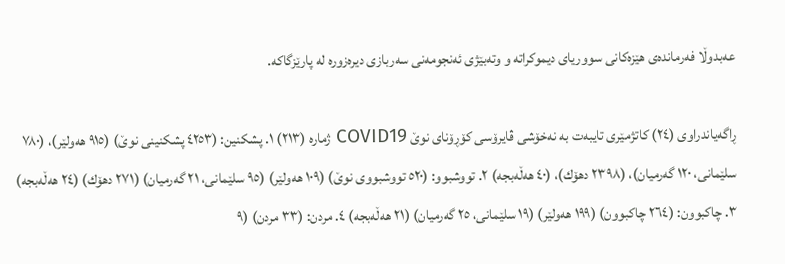عەبدوڵا فەرماندەی هێزەکانی سووریای دیموکراتە و وتەبێژی ئەنجومەنی سەربازی دیرەزورە لە پارێزگاکە.

ڕاگەیاندراوی (٢٤) کاتژمێری تایبەت بە نەخۆشی ڤایرۆسی کۆڕۆنای نوێ COVID19 ژمارە (٢١٣) ١. پشکنین: (٤٢٥٣ پشکنینی نوێ) (٩١٥ هەولێر)، (٧٨٠ سلێمانی، ١٢٠ گەرمیان)، (٢٣٩٨ دهۆك)، (٤٠ هەڵەبجە) ٢. تووشبوو: (٥٢٠ تووشبووی نوێ) (١٠٩ هەولێر) (٩٥ سلێمانی، ٢١ گەرمیان) (٢٧١ دهۆك) (٢٤ هەڵەبجە) ٣. چاکبوون: (٢٦٤ چاکبوون) (١٩٩ هەولێر) (١٩ سلێمانی، ٢٥ گەرمیان) (٢١ هەڵەبجە) ٤. مردن: (٣٣ مردن) (٩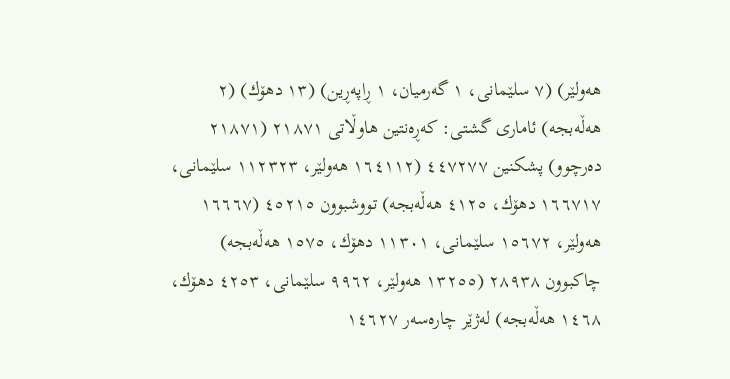هەولێر) (٧ سلێمانی، ١ گەرمیان، ١ ڕاپەڕین) (١٣ دهۆك) (٢ هەڵەبجە) ئاماری گشتی: کەڕەنتین هاوڵاتی ٢١٨٧١ (٢١٨٧١ دەرچوو) پشکنین ٤٤٧٢٧٧ (١٦٤١١٢ هەولێر، ١١٢٣٢٣ سلێمانی، ١٦٦٧١٧ دهۆك، ٤١٢٥ هەڵەبجە) تووشبوون ٤٥٢١٥ (١٦٦٦٧ هەولێر، ١٥٦٧٢ سلێمانی، ١١٣٠١ دهۆك، ١٥٧٥ هەڵەبجە) چاکبوون ٢٨٩٣٨ (١٣٢٥٥ هەولێر، ٩٩٦٢ سلێمانی، ٤٢٥٣ دهۆك، ١٤٦٨ هەڵەبجە) لەژێر چارەسەر ١٤٦٢٧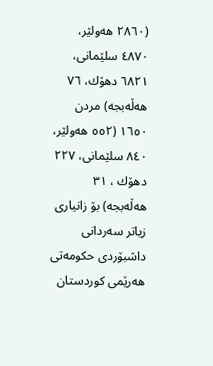(٢٨٦٠ هەولێر، ٤٨٧٠ سلێمانی، ٦٨٢١ دهۆك، ٧٦ هەڵەبجە) مردن ١٦٥٠ (٥٥٢ هەولێر، ٨٤٠ سلێمانی، ٢٢٧ دهۆك ، ٣١ هەڵەبجە) بۆ زانیاری زیاتر سەردانی داشبۆردی حکومەتی هەرێمی کوردستان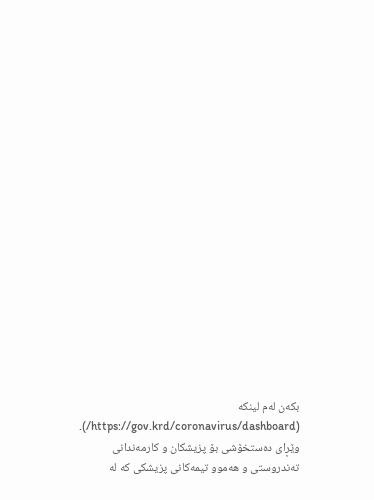بکەن لەم لینکە (https://gov.krd/coronavirus/dashboard/). وێڕای دەستخۆشی بۆ پزیشکان و کارمەندانی تەندروستی و هەموو تیمەکانی پزیشکی کە لە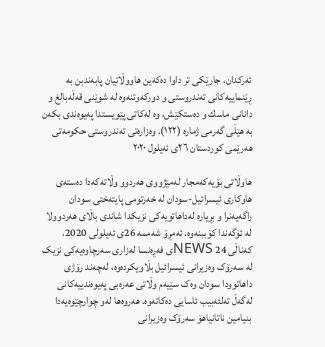ئەرکدان، جارێکی تر داوا دەکەین هاووڵاتیان پابەندبن بە ڕێنماییەکانی تەندروستی و دورکەوتنەوە لە شوێنی قەڵەبالغ و دانانی ماسك و دەستکێش، وە لەکاتی پێویستدا پەیوەندی بکەن بە هێڵی گەرمی ژمارە (١٢٢). وەزارەتی تەندروستی حکومەتی هەرێمی کوردستان ٢٦ی ئەیلول ٢٠٢٠

هاوڵاتى بۆیه‌که‌مجار له‌مێژووى هه‌ردوو وڵاته‌که‌دا ده‌سته‌ى هاوکارى ئیسرائیل-سودان له‌ خه‌رتومى پایته‌ختى سودان راگه‌یه‌نرا و بڕیاره‌ له‌داهاتویه‌کى نزیکدا شاندى باڵاى هه‌ردوولا له‌ ئۆگه‌ندا کۆببنه‌وه‌. ئه‌مڕۆ شه‌ممه‌ 26ى ئه‌یلولى 2020، که‌ناڵى 24 NEWSى فه‌ڕه‌نسا له‌زارى سه‌رچاوه‌یه‌کى نزیک له‌ سه‌رۆک وه‌زیرانى ئیسرائیل بڵاویکرده‌وه‌، له‌چه‌ند رۆژى داهاتوودا سودان وه‌ک سێیه‌م وڵاتى عه‌ره‌بى په‌یوه‌ندییه‌کانى له‌گه‌ڵ ته‌لئه‌بیب ئاسایى ده‌کاته‌وه‌. هه‌روه‌ها له‌و چوارچێوه‌یه‌دا بنیامین ناتانیاهۆ سه‌رۆک وه‌زیرانى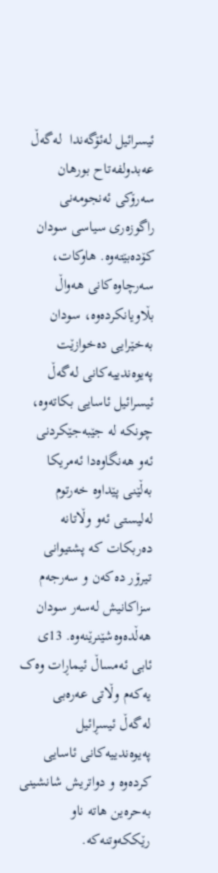ئیسرائیل له‌ئۆگه‌ندا  له‌گه‌ڵ عه‌بدولفه‌تاح بورهان سه‌رۆکى ئه‌نجومه‌نى راگوزه‌رى سیاسى سودان کۆده‌بێته‌وه‌. هاوکات، سه‌رچاوه‌کانى هه‌واڵ بڵاویانکرده‌وه‌، سودان به‌خێرایى ده‌خوازێت په‌یوه‌ندییه‌کانى له‌گه‌ڵ ئیسرائیل ئاسایى بکاته‌وه‌، چونکه‌ له‌ جێبه‌جێکردنى ئه‌و هه‌نگاوه‌دا ئه‌مریکا به‌ڵێنى پێداوه‌ خه‌رتوم له‌لیستى ئه‌و وڵاتانه‌ ده‌ربکات که‌ پشتیوانى تیرۆر ده‌که‌ن و سه‌رجه‌م سزاکانیش له‌سه‌ر سودان هه‌ڵده‌وه‌شێنرێنه‌وه‌. 13ى ئابى ئه‌مساڵ ئیماڕات وه‌ک یه‌که‌م وڵاتى عه‌ره‌بى له‌گه‌ڵ ئیسڕائیل په‌یوه‌ندییه‌کانى ئاسایى کرده‌وه‌ و دواتریش شانشینى به‌حره‌ین هاته‌ ناو رێککه‌وتنه‌که‌.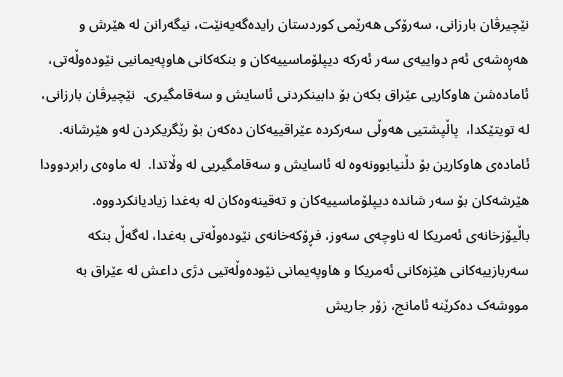نێچیرڤان بارزانی، سەرۆکی هەرێمی کوردستان رایدەگەیەنێت، نیگەرانن لە هێرش و هەڕەشەی ئەم دواییەی سەر ئەرکە دیپلۆماسییەکان و بنکەکانی هاوپەیمانیی نێودەوڵەتی، ئامادەشن هاوکاریی عێراق بکەن بۆ دابینکردنی ئاسایش و سەقامگیری.  نێچیرڤان بارزانی، لە تویتێکدا،  پاڵپشتیی هەوڵی سەرکردە عێراقییەکان دەکەن بۆ رێگریکردن لەو هێرشانە. ئامادەی هاوکارین بۆ دڵنیابوونەوە لە ئاسایش و سەقامگیریی لە وڵاتدا.  لە ماوەی رابردوودا هێرشەکان بۆ سەر شاندە دیپلۆماسییەکان و تەقینەوەکان لە بەغدا زیادیانکردووە. باڵیۆزخانەی ئەمریکا لە ناوچەی سەوز، فڕۆکەخانەی نێودەوڵەتی بەغدا، لەگەڵ بنکە سەربازییەکانی هێزەکانی ئەمریکا و هاوپەیمانی نێودەوڵەتیی دژی داعش لە عێراق بە مووشەک دەکرێنە ئامانج، زۆر جاریش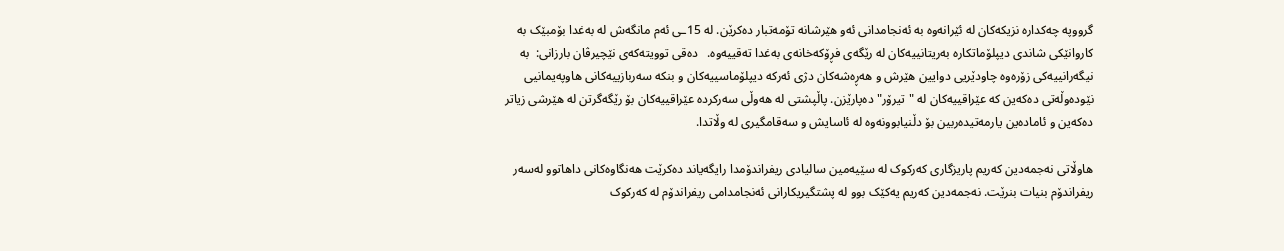گرووپە چەکدارە نزیکەکان لە ئێرانەوە بە ئەنجامدانی ئەو هێرشانە تۆمەتبار دەکرێن. لە 15ـی ئەم مانگەش لە بەغدا بۆمبێک بە کاروانێکی شاندی دیپلۆماتکارە بەریتانییەکان لە رێگەی فڕۆکەخانەی بەغدا تەقییەوە.   دەقی توویتەکەی نێچیرڤان بارزانی:  بە نیگەرانییەکی زۆرەوە چاودێریی دوایین هێرش و هەڕەشەکان دژی ئەرکە دیپلۆماسییەکان و بنکە سەربازییەکانی هاوپەیمانیی نێودەوڵەتی دەکەین کە عێراقییەکان لە "تیرۆر" دەپارێزن. پاڵپشتی لە هەوڵی سەرکردە عێراقییەکان بۆ رێگەگرتن لە هێرشی زیاتر دەکەین و ئامادەین یارمەتیدەربین بۆ دڵنیابوونەوە لە ئاسایش و سەقامگیری لە وڵاتدا.

ھاوڵاتی نەجمەدین کەریم پاریزگاری کەرکوک لە سێیەمین سالیادی ریفراندۆمدا رایگەیاند دەکرێت ھەنگاوەکانی داھاتوو لەسەر ریفراندۆم بنیات بنرێت. نەجمەدین کەریم یەکێک بوو لە پشتگیریکارانی ئەنجامدامی ریفراندۆم لە کەرکوک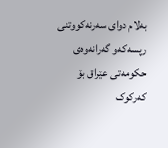بەلام دوای سەرنەکووتنی رپسەکەو گەرانەوەی حکومەتی عێراق بۆ کەرکوک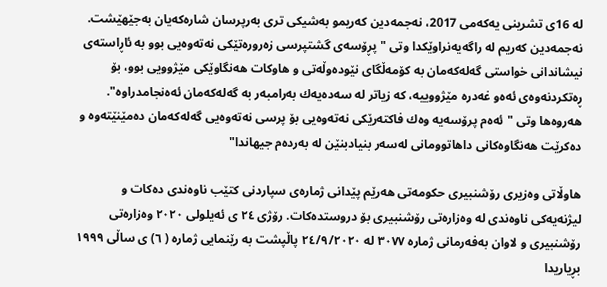لە 16ی تشرینی یەکەمی 2017، نەجمەدین کەریمو بەشیکی تری بەرپرسان شارەکەیان بەجێھێشت. نەجمەدین کەریم لە راگەیەنراوێکدا وتی "پڕۆسەی گشتپرسی زەرورەتێکی نەتەوەیی بوو بە ئاڕاستەی نیشاندانی خواستی گەلەکەمان بە کۆمەڵگای نێودەوڵەتی و هاوکات هەنگاوێکی مێژوویی بوو، بۆ ڕەتکردنەوەی ئەەو غەدرە مێژووییە، کە زیاتر لە سەدەیەك بەرامبەر بە گەلەکەمان ئەەنجامدراوە". ھەروەھا وتی "ئەەم پرۆسەیە وەك فاکتەرێکی نەتەوەیی بۆ پرسی نەتەوەیی گەلەکەمان دەمێنێتەوە و دەکرێت هەنگاوەکانی داهاتوومانی لەسەر بنیادبنێن لە بەردەم جیهاندا"

هاوڵاتى وه‌زیرى رۆشنبیرى حکومه‌تى هه‌رێم پێدانى ژماره‌ى سپاردنى کتێب ناوه‌ندى ده‌کات و لیژنه‌یه‌کى ناوه‌ندى له‌ وه‌زاره‌تى رۆشنبیرى بۆ دروستده‌کات. رۆژى ٢٤ ى ئه‌یلولى ٢٠٢٠ وه‌زاره‌تى رۆشنبیرى و لاوان به‌فه‌رمانى ژماره‌ ٣٠٧٧ له‌ ٢٤/٩/٢٠٢٠ پاڵپشت به‌ رێنمایى ژماره‌ ( ٦) ى ساڵى ١٩٩٩ بڕیاریدا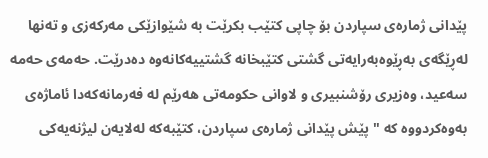پێدانى ژماره‌ى سپاردن بۆ چاپى کتێب بکرێت به‌ شێوازێکى مه‌رکه‌زى و ته‌نها له‌ڕێگه‌ى به‌ڕێوه‌به‌رایه‌تى گشتى کتێبخانه‌ گشتییه‌کانه‌وه‌ ده‌درێت. حه‌مه‌ى حه‌مه‌ سه‌عید، وه‌زیرى رۆشنبیرى و لاوانى حکومه‌تى هه‌رێم له‌ فه‌رمانه‌که‌دا ئاماژه‌ى به‌وه‌کردووه‌ که‌ " پێش پێدانى ژماره‌ى سپاردن، کتێبه‌که‌ له‌لایه‌ن لیژنه‌یه‌کى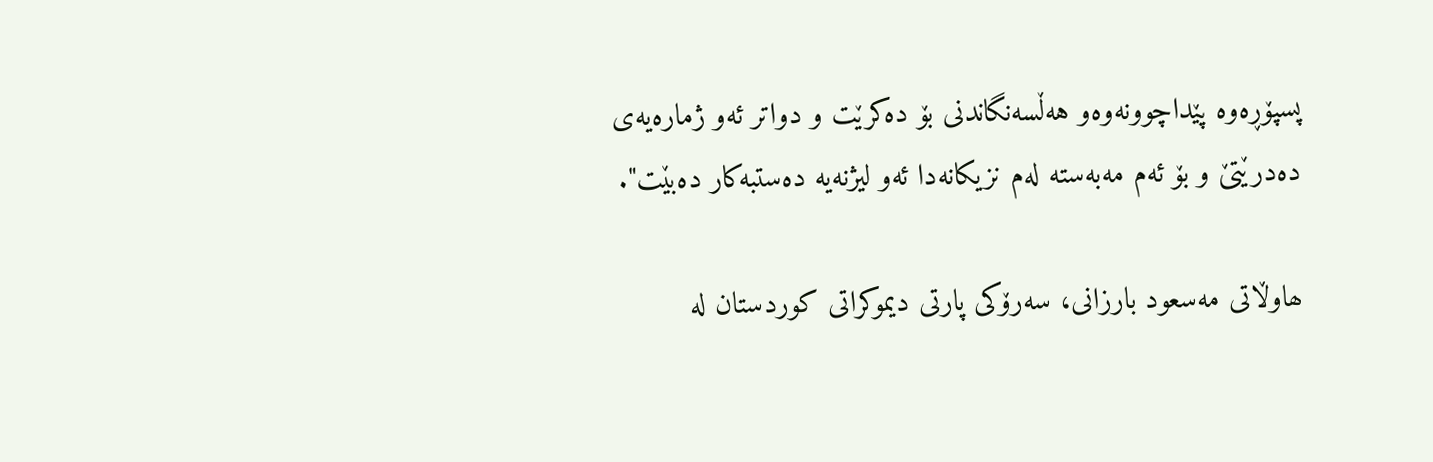پسپۆڕه‌وه‌ پێداچوونه‌وه‌و هه‌ڵسه‌نگاندنى بۆ ده‌کرێت و دواتر ئه‌و ژماره‌یه‌ى ده‌درێتێ و بۆ ئه‌م مه‌به‌سته‌ له‌م نزیکانه‌دا ئه‌و لیژنه‌یه‌ ده‌ستبه‌کار ده‌بێت".

ھاوڵاتی مه‌سعود بارزانی، سەرۆکی پارتی دیموکراتی کوردستان لە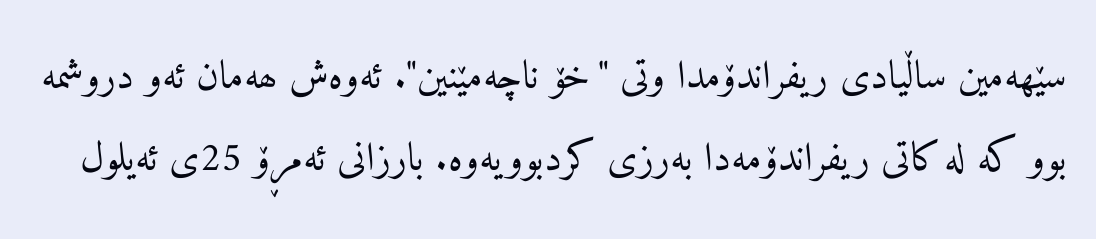سێھەمین ساڵیادی ریفراندۆمدا وتی "خۆ ناچەمێنین". ئەوەش ھەمان ئەو دروشمە بوو کە لە کاتی ریفراندۆمەدا بەرزی کردبوویەوە. بارزانی ئەمڕۆ 25ی ئەیلول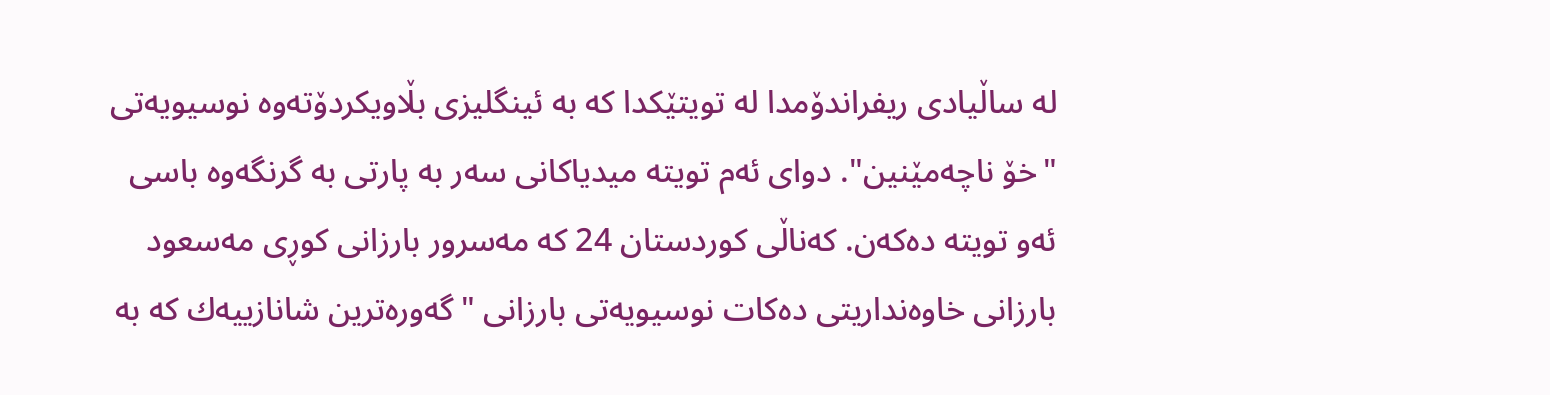لە ساڵیادی ریفراندۆمدا لە تویتێکدا کە بە ئینگلیزی بڵاویکردۆتەوە نوسیویەتی "خۆ ناچەمێنین". دوای ئەم تویتە میدیاکانی سەر بە پارتی بە گرنگەوە باسی ئەو تویتە دەکەن. کەناڵی کوردستان 24 کە مەسرور بارزانی کوڕی مەسعود بارزانی خاوەنداریتی دەکات نوسیویەتی بارزانی "گه‌وره‌ترین شانازییه‌ك كه‌ به‌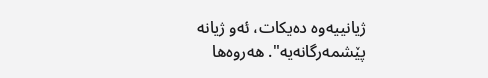ژیانییه‌وه‌ ده‌یكات، ئه‌و ژیانه‌ پێشمه‌رگانه‌یه". ھەروەھا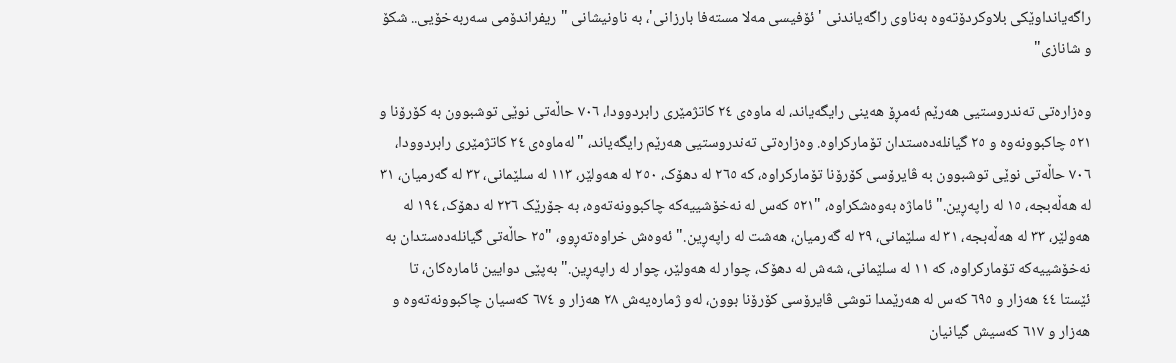راگه‌یانداوێکی بلاوکردۆتەوە بەناوی راگەیاندنی 'ئۆفیسی مه‌لا مسته‌فا بارزانی'، بە ناونیشانی "ریفراندۆمی سه‌ربه‌خۆیی.. شكۆ و شانازی"

وەزارەتی تەندروستیی هەرێم ئەمڕۆ هەینی رایگەیاند، لە ماوەی ٢٤ کاتژمێری رابردوودا، ٧٠٦ حاڵەتی نوێی توشبوون بە کۆرۆنا و ٥٢١ چاکبوونەوە و ٢٥ گیانلەدەستدان تۆمارکراوە. وەزارەتی تەندروستیی هەرێم رایگەیاند، "لەماوەی ٢٤ کاتژمێری رابردوودا، ٧٠٦ حاڵەتی نوێی توشبوون بە ڤایرۆسی کۆرۆنا تۆمارکراوە، کە ٢٦٥ لە دهۆک، ٢٥٠ لە هەولێر، ١١٣ لە سلێمانی، ٣٢ لە گەرمیان، ٣١ لە هەڵەبجە، ١٥ لە راپەڕین." ئاماژە بەوەشکراوە، "٥٢١ کەس لە نەخۆشییەکە چاکبوونەتەوە، بە جۆرێک ٢٢٦ لە دهۆک، ١٩٤ لە هەولێر، ٣٣ لە هەڵەبجە، ٣١ لە سلێمانی، ٢٩ لە گەرمیان، هەشت لە راپەڕین." ئەوەش خراوەتەڕوو، "٢٥ حاڵەتی گیانلەدەستدان بە نەخۆشییەکە تۆمارکراوە، کە ١١ لە سلێمانی، شەش لە دهۆک، چوار لە هەولێر، چوار لە راپەڕین." بەپێی دوایین ئامارەکان، تا ئێستا ٤٤ هەزار و ٦٩٥ کەس لە هەرێمدا توشی ڤایرۆسی کۆرۆنا بوون، لەو ژمارەیەش ٢٨ هەزار و ٦٧٤ کەسیان چاکبوونەتەوە و هەزار و ٦١٧ کەسیش گیانیان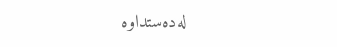لەدەستداوە